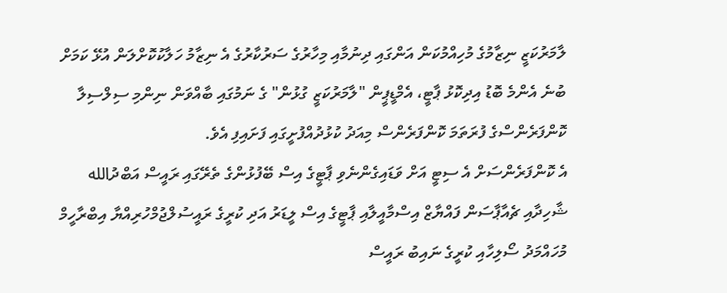ލާމަރުކަޒީ ނިޒާމުގެ މުހިއްމުކަން އަންގައި ދިނުމާއި މިހާރުގެ ސަރުކާރުގެ އެ ނިޒާމު ހަލާކުކޮށްލަން އުޅޭ ކަމަށް ބުނެ އެންމެ ބޮޑު އިދިކޮޅު ޕާޓީ، އެމްޑީޕީން "ލާމަރުކަޒީ ގުޅުން" ގެ ނަމުގައި ބާއްވަން ނިންމި ސިލްސިލާ ކޮންފަރެންސްގެ ފުރަތަމަ ކޮންފަރެންސް މިއަދު ކުޅުދުއްފުށީގައި ފަށައިފި އެވެ.
އެ ކޮންފަރެންސަށް އެ ސިޓީ އަށް ވަޑައިގެންނެވި ޕާޓީގެ އިސް ބޭފުޅުންގެ ތެރޭގައި ރައީސް އަބްދުالله ޝާހިދާއި ޗެއާޕާސަން ފައްޔާޒް އިސްމާއީލާއި ޕާޓީގެ އިސް ލީޑަރު އަދި ކުރީގެ ރައީސުލްޖުމްހުރިއްޔާ އިބްރާހީމް މުހައްމަދު ސޯލިހާއި ކުރީގެ ނައިބު ރައީސް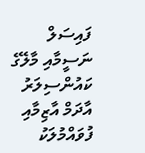ފައިސަލް ނަސީމާއި މާލޭގެ ކައުންސިލަރު އާދަމް އާޒިމާއި ފުވައްމުލަކު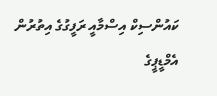ކައުންސިކް އިސްމާއީ ރަފީގުގެ އިތުރުން އެމްޑީޕީގެ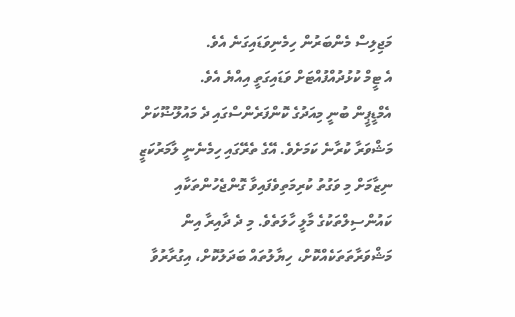މަޖިލިސް މެންބަރުން ހިމެނިވަޑައިގަނެ އެވެ.
އެ ޓީމް ކުޅުދުއްފުއްޓަށް ވަޑައިގަތީ އިއްޔެ އެވެ.
އެމްޑީޕީން ބުނީ މިއަދުގެ ކޮންފަރެންސްގައި ދެ މައުލޫޟޫކަށް މަޝްވަރާ ކުރާނެ ކަމަށެވެ. އޭގެ ތެރޭގައި ހިމެނެނީ ލާމަރުކަޒީ ނިޒާމަށް މި ވަގުތު ކުރިމަތިވެފައިވާ ގޮންޖެހުންތަކާއި ކައުންސިލްތަކުގެ މާލީ ހާލަތެވެ. މި ދެ ދާއިރާ އިން މަޝްވަރާތަތަކެއްކޮށް، ހިޔާލުތައް ބަދަލުކޮށް، އިގުރާރުވާ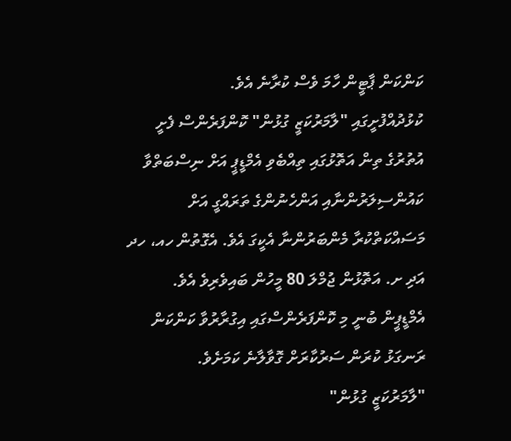ކަންކަން ޕާޓީން ހާމަ ވެސް ކުރާނެ އެވެ.
ކުޅުދުއްފުށީގައި "ލާމަރުކަޒީ ގުޅުން" ކޮންފަރެންސް ފެށީ އުތުރުގެ ތިން އަތޮޅުގައި ތިއްބެވި އެމްޑީޕީ އަށް ނިސްބަތްވާ ކައުންސިލަރުންނާއި އަންހެނުންގެ ތަރައްގީ އަށް މަސައްކަތްކުރާ މެންބަރުންނާ އެކީގަ އެވެ. އެގޮތުން ހއ، ހދ އަދި ށ. އަތޮޅުން ޖުމްލަ 80 މީހުން ބައިވެރިވެ އެވެ.
އެމްޑީޕީން ބުނީ މި ކޮންފަރެންސްގައި އިގުރާރުވާ ކަންކަން ރަނގަޅު ކުރަން ސަރުކާރަށް ގޮވާލާނެ ކަމަށެވެ.
"ލާމަރުކަޒީ ގުޅުން"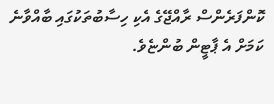ކޮންފަރެންސް ރާއްޖޭގެ އެކި ހިސާބުތަކުގައި ބާއްވާނެ ކަމަށް އެ ޕާޓީން ބުންޏެވެ.